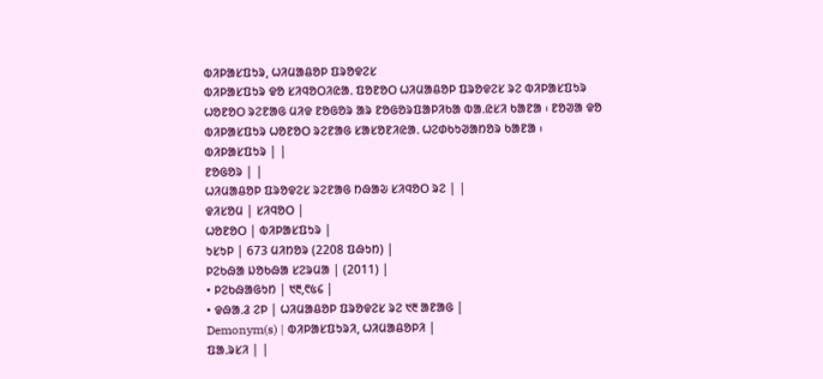ᱵᱤᱞᱟᱥᱯᱩᱨ, ᱦᱤᱢᱟᱪᱚᱞ ᱯᱨᱚᱫᱮᱥ
ᱵᱤᱞᱟᱥᱯᱩᱨ ᱫᱚ ᱥᱤᱧᱚᱛᱤᱭᱟᱹ ᱯᱚᱱᱚᱛ ᱦᱤᱢᱟᱪᱚᱞ ᱯᱨᱚᱫᱮᱥ ᱨᱮ ᱵᱤᱞᱟᱥᱯᱩᱨ ᱦᱚᱱᱚᱛ ᱨᱮᱱᱟᱜ ᱢᱤᱫ ᱱᱚᱜᱚᱨ ᱟᱨ ᱱᱚᱜᱚᱨᱯᱟᱞᱤᱠᱟ ᱵᱟᱹᱭᱥᱤ ᱠᱟᱱᱟ ᱾ ᱱᱚᱣᱟ ᱫᱚ ᱵᱤᱞᱟᱥᱯᱩᱨ ᱦᱚᱱᱚᱛ ᱨᱮᱱᱟᱜ ᱥᱟᱥᱚᱱᱤᱭᱟᱹ ᱦᱮᱰᱠᱩᱣᱟᱴᱚᱨ ᱠᱟᱱᱟ ᱾
ᱵᱤᱞᱟᱥᱯᱩᱨ | |
ᱱᱚᱜᱚᱨ | |
ᱦᱤᱢᱟᱪᱚᱞ ᱯᱨᱚᱫᱮᱥ ᱨᱮᱱᱟᱜ ᱴᱷᱟᱶ ᱥᱤᱧᱚᱛ ᱨᱮ | |
ᱫᱤᱥᱚᱢ | ᱥᱤᱧᱚᱛ |
ᱦᱚᱱᱚᱛ | ᱵᱤᱞᱟᱥᱯᱩᱨ |
ᱩᱥᱩᱞ | 673 ᱢᱤᱴᱚᱨ (2208 ᱯᱷᱩᱴ) |
ᱞᱮᱠᱷᱟ ᱡᱚᱠᱷᱟ ᱥᱮᱨᱢᱟ | (2011) |
• ᱞᱮᱠᱷᱟᱜᱩᱴ | ᱑᱓,᱖᱕᱔ |
• ᱫᱷᱟᱹᱲ ᱮᱞ | ᱦᱤᱢᱟᱪᱚᱞ ᱯᱨᱚᱫᱮᱥ ᱨᱮ ᱑᱓ ᱟᱱᱟᱜ |
Demonym(s) | ᱵᱤᱞᱟᱥᱯᱩᱨᱤ, ᱦᱤᱢᱟᱪᱚᱞᱤ |
ᱯᱟᱹᱨᱥᱤ | |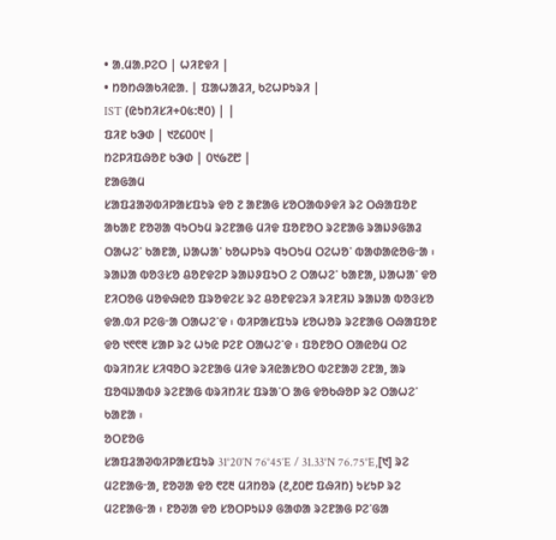• ᱟᱹᱢᱟᱹᱞᱮᱛ | ᱦᱤᱱᱫᱤ |
• ᱴᱚᱴᱷᱟᱠᱤᱭᱟᱹ | ᱯᱟᱦᱟᱲᱤ, ᱠᱮᱦᱞᱩᱨᱤ |
IST (ᱭᱩᱴᱤᱥᱤ+᱐᱕:᱓᱐) | |
ᱯᱤᱱ ᱠᱳᱰ | ᱑᱗᱔᱐᱐᱑ |
ᱴᱮᱞᱤᱯᱷᱚᱱ ᱠᱳᱰ | ᱐᱑᱙᱗᱘ |
ᱱᱟᱜᱟᱢ
ᱥᱟᱯᱲᱟᱣᱵᱤᱞᱟᱥᱯᱩᱨ ᱫᱚ ᱗ ᱟᱱᱟᱜ ᱥᱚᱛᱟᱵᱽᱫᱤ ᱨᱮ ᱛᱷᱟᱯᱚᱱ ᱟᱠᱟᱱ ᱱᱚᱣᱟ ᱧᱩᱛᱩᱢ ᱨᱮᱱᱟᱜ ᱢᱤᱫ ᱯᱚᱱᱚᱛ ᱨᱮᱱᱟᱜ ᱨᱟᱡᱽᱜᱟᱲ ᱛᱟᱦᱮᱸ ᱠᱟᱱᱟ, ᱡᱟᱦᱟᱸ ᱠᱚᱦᱞᱩᱨ ᱧᱩᱛᱩᱢ ᱛᱮᱦᱚᱸ ᱵᱟᱰᱟᱭᱚᱜᱼᱟ ᱾ ᱨᱟᱡᱟ ᱵᱚᱝᱥᱚ ᱪᱚᱱᱫᱮᱞ ᱨᱟᱡᱽᱯᱩᱛ ᱮ ᱛᱟᱦᱮᱸ ᱠᱟᱱᱟ, ᱡᱟᱦᱟᱸ ᱫᱚ ᱱᱤᱛᱚᱜ ᱢᱚᱫᱷᱭᱚ ᱯᱨᱚᱫᱮᱥ ᱨᱮ ᱪᱚᱱᱫᱮᱨᱤ ᱨᱤᱱᱤᱡ ᱨᱟᱡᱟ ᱵᱚᱝᱥᱚ ᱫᱟᱹᱵᱤ ᱞᱮᱜᱼᱟ ᱛᱟᱦᱮᱸᱫ ᱾ ᱵᱤᱞᱟᱥᱯᱩᱨ ᱥᱚᱦᱚᱨ ᱨᱮᱱᱟᱜ ᱛᱷᱟᱯᱚᱱ ᱫᱚ ᱑᱖᱖᱓ ᱥᱟᱞ ᱨᱮ ᱦᱩᱭ ᱞᱮᱱ ᱛᱟᱦᱮᱸᱫ ᱾ ᱯᱚᱱᱚᱛ ᱛᱟᱭᱚᱢ ᱛᱮ ᱵᱨᱤᱴᱤᱥ ᱥᱤᱧᱚᱛ ᱨᱮᱱᱟᱜ ᱢᱤᱫ ᱨᱤᱭᱟᱥᱚᱛ ᱵᱮᱱᱟᱣ ᱮᱱᱟ, ᱟᱨ ᱯᱚᱧᱡᱟᱵᱽ ᱨᱮᱱᱟᱜ ᱵᱨᱤᱴᱤᱥ ᱯᱨᱟᱸᱛ ᱟᱜ ᱫᱚᱠᱷᱚᱞ ᱨᱮ ᱛᱟᱦᱮᱸ ᱠᱟᱱᱟ ᱾
ᱚᱛᱱᱚᱜ
ᱥᱟᱯᱲᱟᱣᱵᱤᱞᱟᱥᱯᱩᱨ 31°20′N 76°45′E / 31.33°N 76.75°E,[᱑] ᱨᱮ ᱢᱮᱱᱟᱜᱼᱟ, ᱱᱚᱣᱟ ᱫᱚ ᱖᱗᱓ ᱢᱤᱴᱚᱨ (᱒,᱒᱐᱘ ᱯᱷᱤᱴ) ᱩᱥᱩᱞ ᱨᱮ ᱢᱮᱱᱟᱜᱼᱟ ᱾ ᱱᱚᱣᱟ ᱫᱚ ᱥᱚᱛᱞᱩᱡᱽ ᱜᱟᱰᱟ ᱨᱮᱱᱟᱜ ᱞᱮᱸᱜᱟ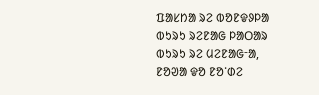ᱯᱟᱥᱴᱟ ᱨᱮ ᱵᱚᱱᱫᱽᱞᱟ ᱵᱩᱨᱩ ᱨᱮᱱᱟᱜ ᱞᱟᱛᱟᱨ ᱵᱩᱨᱩ ᱨᱮ ᱢᱮᱱᱟᱜᱼᱟ, ᱱᱚᱣᱟ ᱫᱚ ᱱᱚᱸᱰᱮ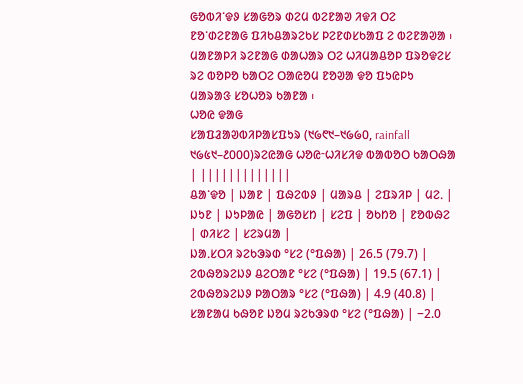ᱜᱚᱵᱤᱸᱫᱽ ᱥᱟᱜᱚᱨ ᱰᱮᱢ ᱵᱮᱱᱟᱣ ᱤᱫᱤ ᱛᱮ ᱱᱚᱸᱰᱮᱱᱟᱜ ᱯᱤᱠᱪᱟᱨᱮᱠᱥ ᱞᱮᱱᱰᱥᱠᱟᱯ ᱮ ᱵᱮᱱᱟᱣᱟ ᱾ ᱢᱟᱱᱟᱞᱤ ᱨᱮᱱᱟᱜ ᱰᱟᱦᱟᱨ ᱛᱮ ᱦᱤᱢᱟᱪᱚᱞ ᱯᱨᱚᱫᱮᱥ ᱨᱮ ᱵᱚᱞᱚ ᱠᱟᱛᱮ ᱛᱟᱭᱚᱢ ᱱᱚᱣᱟ ᱫᱚ ᱯᱩᱭᱞᱩ ᱢᱟᱨᱟᱝ ᱥᱚᱦᱚᱨ ᱠᱟᱱᱟ ᱾
ᱦᱚᱭ ᱫᱟᱜ
ᱥᱟᱯᱲᱟᱣᱵᱤᱞᱟᱥᱯᱩᱨ (᱑᱙᱖᱑–᱑᱙᱙᱐, rainfall ᱑᱙᱕᱑–᱒᱐᱐᱐)ᱨᱮᱭᱟᱜ ᱦᱚᱭᱼᱦᱤᱥᱤᱫ ᱵᱟᱵᱚᱛ ᱠᱟᱛᱷᱟ | |||||||||||||
ᱪᱟᱸᱫᱚ | ᱡᱟᱱ | ᱯᱷᱮᱵᱽ | ᱢᱟᱨᱪ | ᱮᱯᱨᱤᱞ | ᱢᱮᱹ | ᱡᱩᱱ | ᱡᱩᱞᱟᱭ | ᱟᱜᱚᱥᱴ | ᱥᱮᱯ | ᱚᱠᱴᱚ | ᱱᱚᱵᱷᱮ | ᱰᱤᱥᱮ | ᱥᱮᱨᱢᱟ |
ᱡᱟᱹᱥᱛᱤ ᱨᱮᱠᱳᱨᱰ °ᱥᱮ (°ᱯᱷᱟ) | 26.5 (79.7) |
ᱮᱵᱷᱚᱨᱮᱡᱽ ᱪᱮᱛᱟᱱ °ᱥᱮ (°ᱯᱷᱟ) | 19.5 (67.1) |
ᱮᱵᱷᱚᱨᱮᱡᱽ ᱞᱟᱛᱟᱨ °ᱥᱮ (°ᱯᱷᱟ) | 4.9 (40.8) |
ᱥᱟᱱᱟᱢ ᱠᱷᱚᱱ ᱡᱚᱢ ᱨᱮᱠᱳᱨᱰ °ᱥᱮ (°ᱯᱷᱟ) | −2.0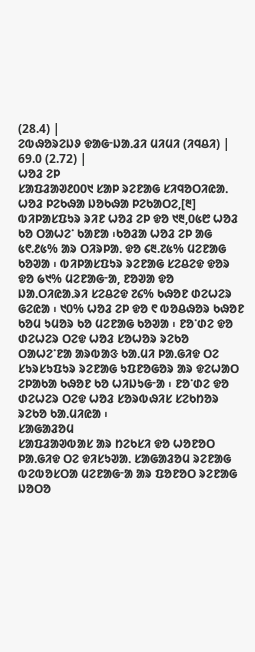(28.4) |
ᱮᱵᱷᱚᱨᱮᱡᱽ ᱫᱟᱜᱼᱡᱟᱹᱲᱤ ᱢᱤᱢᱤ (ᱤᱧᱪᱤ) | 69.0 (2.72) |
ᱦᱚᱲ ᱮᱞ
ᱥᱟᱯᱲᱟᱣ᱒᱐᱐᱑ ᱥᱟᱞ ᱨᱮᱱᱟᱜ ᱥᱤᱧᱚᱛᱤᱭᱟᱹ ᱦᱚᱲ ᱞᱮᱠᱷᱟ ᱡᱚᱠᱷᱟ ᱞᱮᱠᱟᱛᱮ,[᱓] ᱵᱤᱞᱟᱥᱯᱩᱨ ᱨᱤᱱ ᱦᱚᱲ ᱮᱞ ᱫᱚ ᱑᱓,᱐᱕᱘ ᱦᱚᱲ ᱠᱚ ᱛᱟᱦᱮᱸ ᱠᱟᱱᱟ ᱾ᱠᱚᱲᱟ ᱦᱚᱲ ᱮᱞ ᱟᱜ ᱕᱖.᱒᱕% ᱟᱨ ᱛᱤᱨᱞᱟᱹ ᱫᱚ ᱔᱓.᱗᱕% ᱢᱮᱱᱟᱜ ᱠᱚᱣᱟ ᱾ ᱵᱤᱞᱟᱥᱯᱩᱨ ᱨᱮᱱᱟᱜ ᱥᱮᱪᱮᱫ ᱫᱚᱨ ᱫᱚ ᱙᱑% ᱢᱮᱱᱟᱜᱼᱟ, ᱱᱚᱣᱟ ᱫᱚ ᱡᱟᱹᱛᱤᱭᱟᱹᱨᱤ ᱥᱮᱪᱮᱫ ᱗᱔% ᱠᱷᱚᱱ ᱰᱮᱦᱮᱨ ᱜᱮᱭᱟ ᱾ ᱑᱐% ᱦᱚᱲ ᱮᱞ ᱫᱚ ᱖ ᱵᱚᱪᱷᱚᱨ ᱠᱷᱚᱱ ᱠᱚᱢ ᱩᱢᱚᱨ ᱠᱚ ᱢᱮᱱᱟᱜ ᱠᱚᱣᱟ ᱾ ᱱᱚᱸᱰᱮ ᱫᱚ ᱰᱮᱦᱮᱨ ᱛᱮᱫ ᱦᱚᱲ ᱥᱚᱦᱚᱨ ᱨᱮᱠᱚ ᱛᱟᱦᱮᱸᱱᱟ ᱟᱨᱵᱟᱝ ᱠᱟᱹᱢᱤ ᱞᱟᱹᱜᱤᱫ ᱛᱮ ᱥᱩᱨᱥᱩᱯᱩᱨ ᱨᱮᱱᱟᱜ ᱩᱯᱱᱚᱜᱚᱨ ᱟᱨ ᱫᱮᱦᱟᱛ ᱮᱞᱟᱠᱟ ᱠᱷᱚᱱ ᱠᱚ ᱦᱤᱡᱩᱜᱼᱟ ᱾ ᱱᱚᱸᱰᱮ ᱫᱚ ᱰᱮᱦᱮᱨ ᱛᱮᱫ ᱦᱚᱲ ᱥᱚᱨᱵᱷᱤᱥ ᱥᱮᱠᱴᱚᱨ ᱨᱮᱠᱚ ᱠᱟᱹᱢᱤᱭᱟ ᱾
ᱥᱟᱜᱟᱲᱚᱢ
ᱥᱟᱯᱲᱟᱣᱵᱟᱥ ᱟᱨ ᱴᱮᱠᱥᱤ ᱫᱚ ᱦᱚᱱᱚᱛ ᱞᱟᱹᱜᱤᱫ ᱛᱮ ᱫᱤᱥᱩᱣᱟᱹ ᱥᱟᱜᱟᱲᱚᱢ ᱨᱮᱱᱟᱜ ᱵᱮᱵᱚᱥᱛᱟ ᱢᱮᱱᱟᱜᱼᱟ ᱟᱨ ᱯᱚᱱᱚᱛ ᱨᱮᱱᱟᱜ ᱡᱚᱛᱚ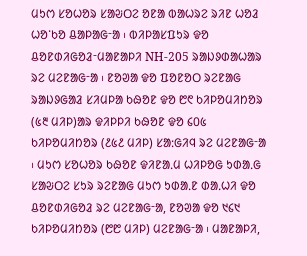ᱢᱩᱬ ᱥᱚᱦᱚᱨ ᱥᱟᱶᱛᱮ ᱚᱱᱟ ᱵᱟᱦᱨᱮ ᱨᱤᱱ ᱦᱚᱲ ᱦᱚᱸᱠᱚ ᱪᱟᱞᱟᱜᱼᱟ ᱾ ᱵᱤᱞᱟᱥᱯᱩᱨ ᱫᱚ ᱪᱚᱱᱰᱤᱜᱚᱲᱼᱢᱟᱱᱟᱞᱤ NH-205 ᱨᱟᱡᱽᱰᱟᱦᱟᱨ ᱨᱮ ᱢᱮᱱᱟᱜᱼᱟ ᱾ ᱱᱚᱣᱟ ᱫᱚ ᱯᱚᱱᱚᱛ ᱨᱮᱱᱟᱜ ᱨᱟᱡᱽᱜᱟᱲ ᱥᱤᱢᱞᱟ ᱠᱷᱚᱱ ᱫᱚ ᱘᱖ ᱠᱤᱞᱚᱢᱤᱴᱚᱨ (᱕᱓ ᱢᱤᱞ)ᱟᱨ ᱫᱤᱞᱞᱤ ᱠᱷᱚᱱ ᱫᱚ ᱔᱐᱕ ᱠᱤᱞᱚᱢᱤᱴᱚᱨ (᱒᱕᱒ ᱢᱤᱞ) ᱥᱟᱺᱜᱤᱧ ᱨᱮ ᱢᱮᱱᱟᱜᱼᱟ ᱾ ᱢᱩᱬ ᱥᱚᱦᱚᱨ ᱠᱷᱚᱱ ᱫᱤᱱᱟᱹᱢ ᱦᱤᱞᱚᱜ ᱩᱰᱟᱹᱜ ᱥᱟᱶᱛᱮ ᱥᱩᱨ ᱨᱮᱱᱟᱜ ᱢᱩᱬ ᱩᱰᱟᱹᱱ ᱰᱟᱹᱦᱤ ᱫᱚ ᱪᱚᱱᱰᱤᱜᱚᱲ ᱨᱮ ᱢᱮᱱᱟᱜᱼᱟ, ᱱᱚᱣᱟ ᱫᱚ ᱑᱔᱑ ᱠᱤᱞᱚᱢᱤᱴᱚᱨ (᱘᱘ ᱢᱤᱞ) ᱢᱮᱱᱟᱜᱼᱟ ᱾ ᱢᱟᱱᱟᱞᱤ,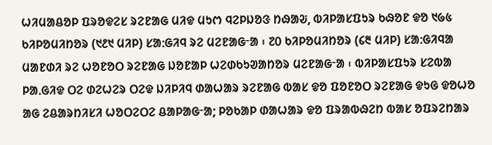ᱦᱤᱢᱟᱪᱚᱞ ᱯᱨᱚᱫᱮᱥ ᱨᱮᱱᱟᱜ ᱢᱤᱫ ᱢᱩᱬ ᱧᱮᱞᱡᱚᱝ ᱴᱷᱟᱶ, ᱵᱤᱞᱟᱥᱯᱩᱨ ᱠᱷᱚᱱ ᱫᱚ ᱑᱙᱕ ᱠᱤᱞᱚᱢᱤᱴᱚᱨ (᱑᱒᱑ ᱢᱤᱞ) ᱥᱟᱺᱜᱤᱧ ᱨᱮ ᱢᱮᱱᱟᱜᱼᱟ ᱾ ᱗᱐ ᱠᱤᱞᱚᱢᱤᱴᱚᱨ (᱔᱓ ᱢᱤᱞ) ᱥᱟᱺᱜᱤᱧᱟ ᱢᱟᱱᱰᱤ ᱨᱮ ᱦᱚᱱᱚᱛ ᱨᱮᱱᱟᱜ ᱡᱚᱱᱟᱞ ᱦᱮᱰᱠᱩᱣᱟᱴᱚᱨ ᱢᱮᱱᱟᱜᱼᱟ ᱾ ᱵᱤᱞᱟᱥᱯᱩᱨ ᱥᱮᱵᱟ ᱞᱟᱹᱜᱤᱫ ᱛᱮ ᱰᱮᱦᱮᱨ ᱛᱮᱫ ᱡᱤᱞᱤᱧ ᱰᱟᱦᱟᱨ ᱨᱮᱱᱟᱜ ᱵᱟᱥ ᱫᱚ ᱯᱚᱱᱚᱛ ᱨᱮᱱᱟᱜ ᱫᱩᱜ ᱫᱚᱦᱚ ᱟᱜ ᱮᱪᱟᱨᱴᱤᱥᱤ ᱦᱚᱛᱮᱛᱮ ᱪᱟᱞᱟᱜᱼᱟ; ᱞᱚᱠᱟᱞ ᱰᱟᱦᱟᱨ ᱫᱚ ᱯᱨᱟᱵᱷᱮᱴ ᱵᱟᱥ ᱚᱯᱨᱮᱴᱟᱨ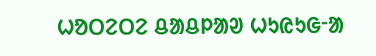ᱦᱚᱛᱮᱛᱮ ᱪᱟᱪᱞᱟᱣ ᱦᱩᱭᱩᱜᱼᱟ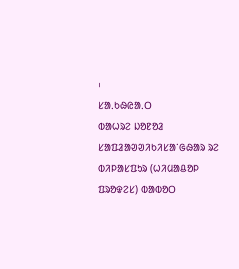᱾
ᱥᱟᱹᱠᱷᱭᱟᱹᱛ
ᱵᱟᱦᱨᱮ ᱡᱚᱱᱚᱲ
ᱥᱟᱯᱲᱟᱣᱣᱤᱠᱤᱥᱟᱸᱜᱷᱟᱨ ᱨᱮ ᱵᱤᱞᱟᱥᱯᱩᱨ (ᱦᱤᱢᱟᱪᱚᱞ ᱯᱨᱚᱫᱮᱥ) ᱵᱟᱵᱚᱛ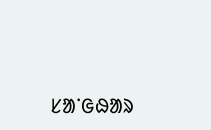ᱥᱟᱸᱜᱷᱟᱨ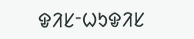ᱫᱤᱥᱼᱦᱩᱫᱤᱥ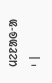ᱢᱮᱱᱟᱜᱼᱟ ᱾ |